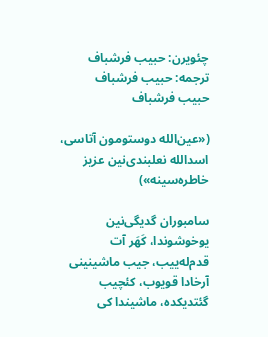چئویرن: حبیب فرشباف
ترجمه: حبیب فرشباف
حبیب فرشباف

(«عین‌الله دوستومون آتاسی، اسدالله نعلبندی‌نین عزیز خاطره‌سینه»)

سامبوران گدیگی‌نین یوخوشوندا، کَهَر آت قدم‌له‌ییب، جیب ماشینینی آرخادا قویوب، کئچیب گئتدیکده، ماشیندا کی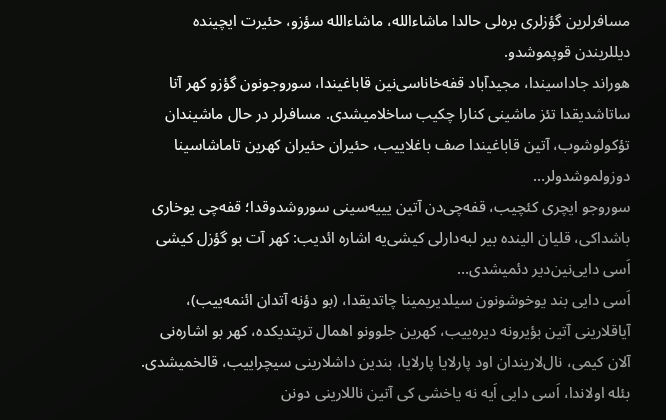مسافرلرین گؤزلری بره‌لی حالدا ماشاءالله، ماشاءالله سؤزو، حئیرت ایچینده دیللریندن قوپموشدو.
هوراند جاداسیندا، مجیدآباد قفه‌خاناسی‌نین قاباغیندا، سوروجونون گؤزو کهر آتا ساتاشدیقدا تئز ماشینی کنارا چکیب ساخلامیشدی. مسافرلر در حال ماشیندان تؤکولوشوب، آتین قاباغیندا صف باغلاییب، حئیران حئیران کهرین تاماشاسینا دوزولموشدولر…
سوروجو ایچری کئچیب، قفه‌چی‌دن آتین یییه‌سینی سوروشدوقدا؛ قفه‌چی یوخاری باشداکی، قلیان الینده بیر لبه‌دارلی کیشی‌یه اشاره ائدیب: کهر آت بو گؤزل کیشی اَسی دایی‌نین‌دیر دئمیشدی…
اَسی دایی بند یوخوشونون سیلدیریمینا چاتدیقدا، (بو دؤنه آتدان ائنمه‌ییب)، آیاقلارینی آتین بؤیرونه دیره‌ییب، کهرین جلوونو اهمال ترپتدیکده، کهر بو اشاره‌نی آلان کیمی، نال‌لاریندان اود پارلایا پارلایا، بندین داشلارینی سیچراییب، قالخمیشدی. بئله اولاندا، اَسی دایی اَیه نه یاخشی کی آتین ناللارینی دونن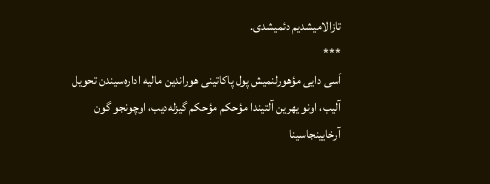تازالامیشدیم دئمیشدی.
***
اَسی دایی مؤهورلنمیش پول پاکاتینی هوراندین مالیه اداره‌سیندن تحویل آلیب، اونو یهرین آلتیندا مؤحکم مؤحکم گیزله‌دیب، اوچونجو گون آرخایینجاسینا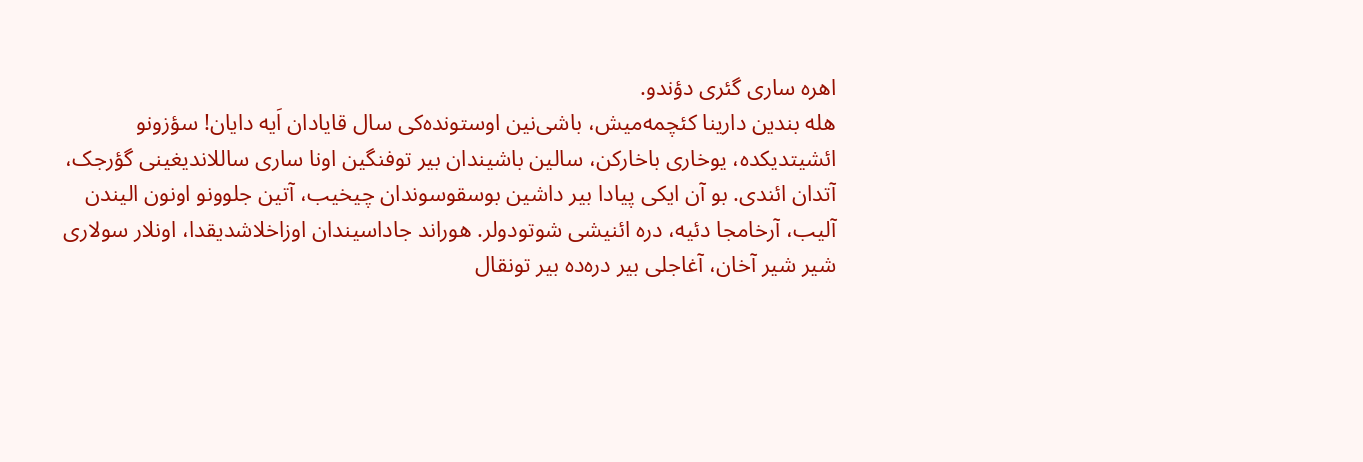اهره ساری گئری دؤندو.
هله بندین دارینا کئچمه‌میش، باشی‌نین اوستونده‌کی سال قایادان اَیه دایان! سؤزونو ائشیتدیکده، یوخاری باخارکن، سالین باشیندان بیر توفنگین اونا ساری ساللاندیغینی گؤرجک، آتدان ائندی. بو آن ایکی پیادا بیر داشین بوسقوسوندان چیخیب، آتین جلوونو اونون الیندن آلیب، آرخامجا دئیه، دره ائنیشی شوتودولر. هوراند جاداسیندان اوزاخلاشدیقدا، اونلار سولاری شیر شیر آخان، آغاجلی بیر دره‌ده بیر تونقال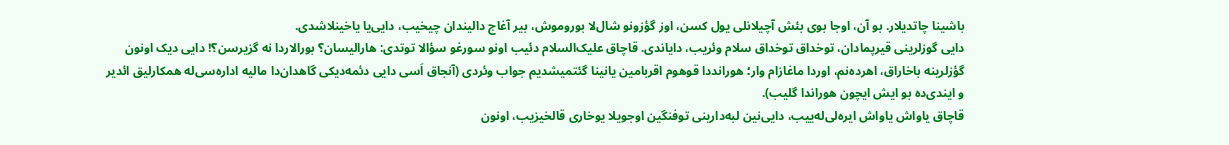باشینا چاتدیلار. بو آن، اوجا بوی بئش آچیلانلی یول کسن، اوز گؤزونو شال‌لا بوروموش، بیر آغاج دالیندان چیخیب، دایی‌یا یاخینلاشدی.
دایی گوزلرینی قیرپمادان، توخداق توخداق سلام وئریب، دایاندی. قاچاق علیک‌السلام دئیب اونو سورغو سؤالا توتدی: هارالیسان؟ بورالاردا نه گزیرسن؟! دایی دیک اونون گؤزلرینه باخاراق، اهرده‌نم، اوردا ماغازام وار؛ هورانددا قوهوم اقربامین یانینا گئتمیشدیم جواب وئردی (آنجاق اَسی دایی دئمه‌دیکی گاهدان‌دا مالیه اداره‌سی‌له همکارلیق ائدیر و ایندی‌ده بو ایش ایچون هوراندا گلیب).
قاچاق یاواش یاواش ایره‌لی‌له‌ییب، دایی‌نین لبه‌دارینی توفنگین اوجویلا یوخاری قالخیزیب، اونون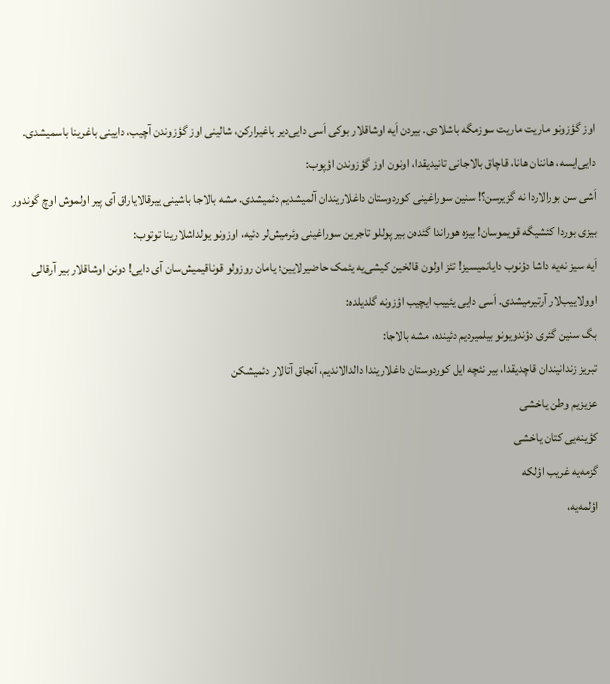اوز گؤزونو ماریت ماریت سوزمگه باشلادی. بیردن اَیه اوشاقلار بوکی اَسی دایی‌دیر باغیرارکن، شالینی اوز گؤزوندن آچیب، دایینی باغرینا باسمیشدی.
دایی‌ایسه، هاننان هانا، قاچاق بالاجانی تانیدیقدا، اونون اوز گؤزوندن اؤپوب:
اَشی سن بورالاردا نه گزیرسن؟! سنین سوراغینی کوردوستان داغلاریندان آلمیشدیم دئمیشدی. مشه بالاجا باشینی ییرقالایاراق آی پیر اولموش اوچ گوندور بیزی بوردا کئشیگه قویموسان! بیزه هوراندا گئده‌ن بیر پوللو تاجرین سوراغینی وئرمیش‌لر دئیه، اوزونو یولداشلارینا توتوب:
اَیه سیز نه‌یه داشا دؤنوب دایانمیسیز! تئز اولون قالخین کیشی‌یه یئمک حاضیرلایین؛ یامان روزولو قوناقیمیش‌سان آی دایی! دونن اوشاقلار بیر آرقالی اوولاییب‌لار آرتیرمیشدی. اَسی دایی یئییب ایچیب اؤزونه گلدیلده:
بگ سنین گئری دؤندویونو بیلمیردیم دئینده، مشه بالاجا:
تبریز زندانیندان قاچدیقدا، بیر نئچه ایل کوردوستان داغلاریندا دالدالاندیم، آنجاق آتالار دئمیشکن
عزیزیم وطن یاخشی
کؤینه‌یی کتان یاخشی
گزمه‌یه غریب اؤلکه
اؤلمه‌یه،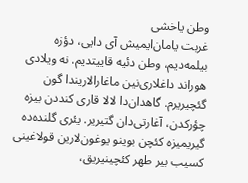وطن یاخشی
غربت یامان‌ایمیش آی دایی، دؤزه بیلمه‌دیم، وطن دئیه قاییتدیم. نه ویلادی هوراند داغلاری‌نین ماغارالاریندا گون گئچیریرم. گاهدان‌دا لالا قاری کنددن بیزه چؤرکدن، آغارتی‌دان گتیریر. یئری گلنده‌ده گیریمیزه کئچن بوینو یوغون‌لارین قولاغینی کسیب بیر طهر کئچینیریق،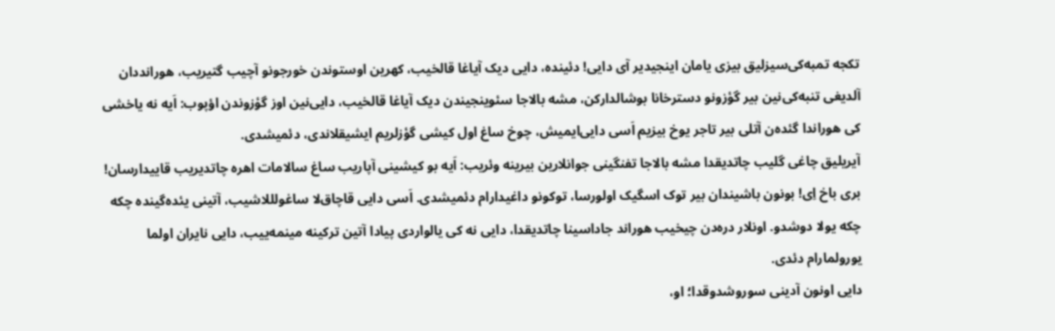تکجه تمبه‌کی‌سیزلیق بیزی یامان اینجیدیر آی دایی! دئینده، دایی دیک آیاغا قالخیب، کهرین اوستوندن خورجونو آچیب گتیریب، هورانددان آلدیغی تنبه‌کی‌نین بیر گؤزونو دسترخانا بوشالدارکن، مشه بالاجا سئوینجیندن دیک آیاغا قالخیب، دایی‌نین اوز گؤزوندن اؤپوب: اَیه نه یاخشی کی هوراندا گئده‌ن آتلی بیر تاجر یوخ بیزیم اَسی دایی‌ایمیش، چوخ ساغ اول کیشی گؤزلریم ایشیقلاندی، دئمیشدی.
آیریلیق چاغی گلیب چاتدیقدا مشه بالاجا تفنگینی جوانلارین بیرینه وئریب: اَیه بو کیشینی آپاریب ساغ سالامات اهره چاتدیریب قاییدارسان! بری باخ اِی! بونون باشیندان بیر توک اسگیک اولورسا، توکونو داغیدارام دئمیشدی. اَسی دایی قاچاق‌لا ساغولللاشیب، آتینی یئده‌گینده چکه چکه یولا دوشدو. اونلار دره‌دن چیخیب هوراند جاداسینا چاتدیقدا، دایی نه کی یالواردی پیادا آتین ترکینه مینمه‌ییب، دایی نایران اولما یورولمارام دئدی.
دایی اونون آدینی سوروشدوقدا؛ او،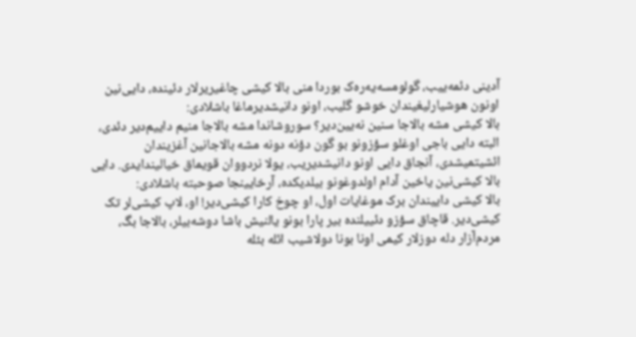آدینی دئمه‌ییب، گولومسه‌یه‌ره‌ک بوردا منی بالا کیشی چاغیریرلار دئینده، دایی‌نین اونون هوشیارلیغیندان خوشو گلیب، اونو دانیشدیرماغا باشلادی:
بالا کیشی مشه بالاجا سنین نه‌یین‌دیر؟ سوروشاندا مشه بالاجا منیم داییم‌دیر دئدی، البته دایی باجی اوغلو سؤزونو بو گون دؤنه دونه مشه بالاجانین آغزیندان ائشیتمیشدی، آنجاق دایی اونو دانیشدیریب، یولا نردووان قویماق خیالیندایدی. دایی بالا کیشی‌نین یاخین آدام اولدوغونو بیلدیکده، آرخایینجا صوحبته باشلادی:
بالا کیشی داییندان برک موغایات اول، او چوخ کارا کیشی‌دیر! او، لاپ کیشی‌لر تک کیشی‌دیر. قاچاق سؤزو دئییلنده بیر پارا بونو یالنیش باشا دوشه‌بیلر، بالاجا بگ، مردم‌آزار دله دوزلار کیمی اونا بونا دولاشیب ائله بئله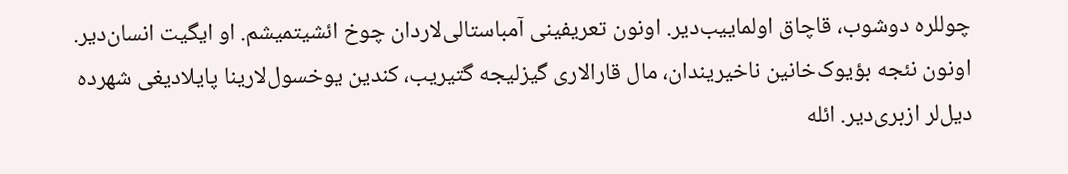چوللره دوشوب، قاچاق اولماییب‌دیر. اونون تعریفینی آمباستالی‌لاردان چوخ ائشیتمیشم. او ایگیت انسان‌دیر. اونون نئجه بؤیوک‌خانین ناخیریندان، مال قارالاری گیزلیجه گتیریب، کندین یوخسول‌لارینا پایلادیغی شهرده دیل‌لر ازبری‌دیر. ائله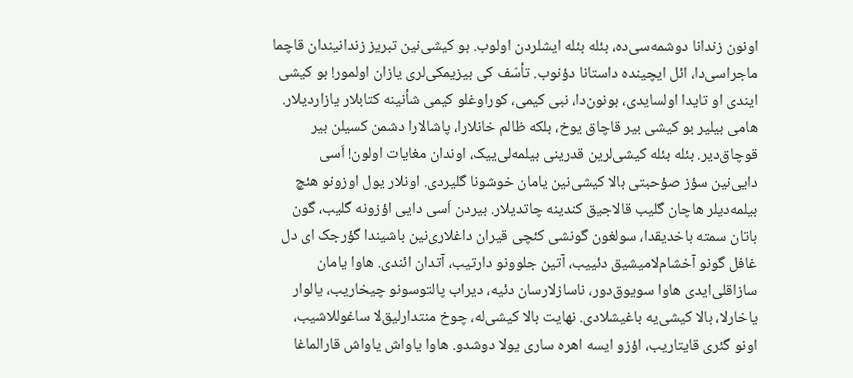اونون زندانا دوشمه‌سی‌ده، بئله بئله ایشلردن اولوب. بو کیشی‌نین تبریز زندانیندان قاچما ماجراسی‌دا، ائل ایچینده داستانا دؤنوب. تأسّف کی بیزیمکی‌لری یازان اولمور! بو کیشی ایندی او تایدا اولسایدی، بونون‌دا، نبی کیمی، کوراوغلو کیمی شأنینه کتابلار یازاردیلار. هامی بیلیر بو کیشی بیر قاچاق یوخ، بلکه ظالم خانلارا، پاشالارا دشمن کسیلن بیر قوچاق‌دیر. بئله بئله کیشی‌لرین قدرینی بیلمه‌لی‌ییک، اوندان مغایات اولون! اَسی دایی‌نین سؤز صؤحبتی بالا کیشی‌نین یامان خوشونا گلیردی. اونلار یول اوزونو هئچ بیلمه‌دیلر هاچان گلیب قالاجیق کندینه چاتدیلار. بیردن اَسی دایی اؤزونه گلیب، گون باتان سمته باخدیقدا، سولغون گونشی کئچی قیران داغلاری‌نین باشیندا گؤرجک ای دل غافل گونو آخشام‌لامیشیق دئییب، آتین جلوونو دارتیب، آتدان ائندی. هاوا یامان سازاقلی‌ایدی هاوا سویوق‌دور، ناسازلارسان دئیه، دیراب پالتوسونو چیخاریب، یالوار یاخارلا، بالا کیشی‌یه باغیشلادی. نهایت بالا کیشی‌له، چوخ منتدارلیق‌لا ساغوللاشیب، اونو گئری قایتاریب، اؤزو ایسه اهره ساری یولا دوشدو. هاوا یاواش یاواش قارالماغا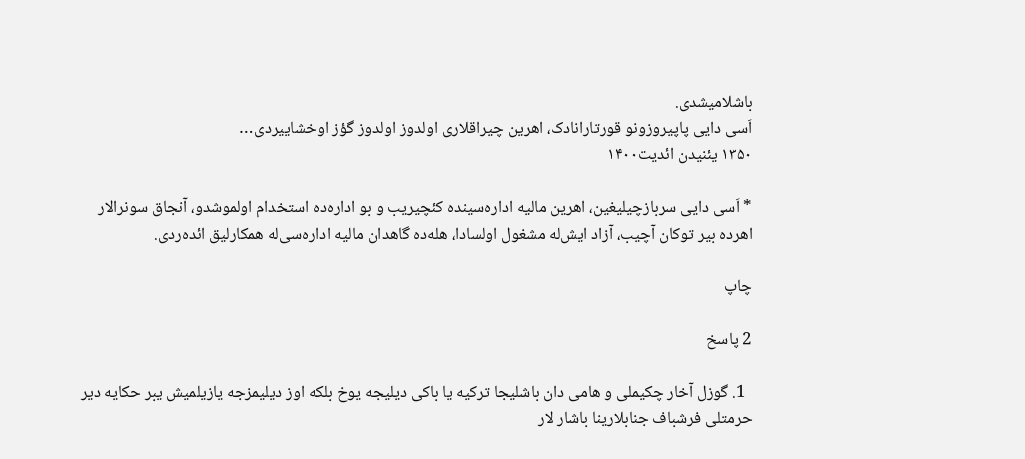باشلامیشدی.
اَسی دایی پاپیروزونو قورتارانادک، اهرین چیراقلاری اولدوز اولدوز گؤز اوخشاییردی…
۱۳۵۰ یئنیدن ائدیت۱۴۰۰

* اَسی دایی سربازچیلیغین، اهرین مالیه اداره‌سینده کئچیریب و بو اداره‌ده استخدام اولموشدو، آنجاق سونرالار اهرده بیر توکان آچیب، آزاد ایش‌له مشغول اولسادا، هله‌ده گاهدان مالیه اداره‌سی‌له همکارلیق ائده‌ردی.

چاپ

2 پاسخ

  1. گوزل آخار چکیملی و هامی دان باشلیجا ترکیه یا باکی دیلیجه یوخ بلکه اوز دیلیمزجه یازیلمیش یبر حکایه دیر حرمتلی فرشباف جنابلارینا باشار لار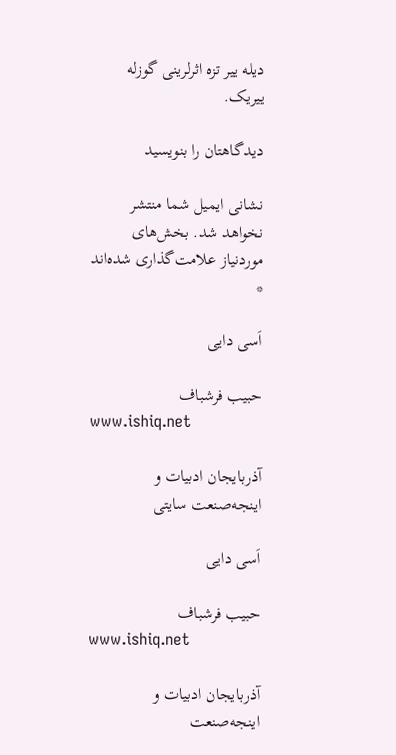دیله ییر تزه اثرلرینی گوزله ییریک.

دیدگاهتان را بنویسید

نشانی ایمیل شما منتشر نخواهد شد. بخش‌های موردنیاز علامت‌گذاری شده‌اند *

اَسی دایی

حبیب فرشباف
www.ishiq.net

آذربایجان ادبیات و اینجه‌صنعت سایتی

اَسی دایی

حبیب فرشباف
www.ishiq.net

آذربایجان ادبیات و اینجه‌صنعت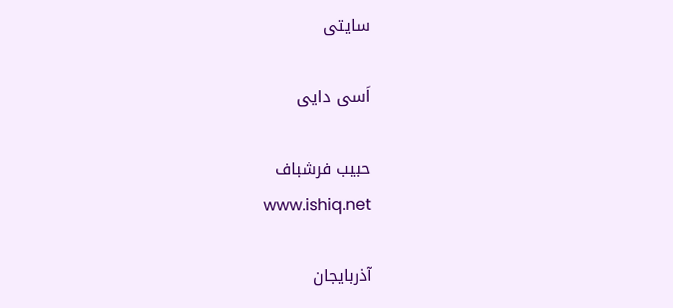سایتی

اَسی دایی

حبیب فرشباف
www.ishiq.net

آذربایجان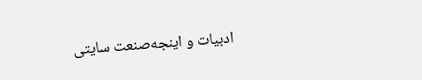ادبیات و اینجه‌صنعت سایتی